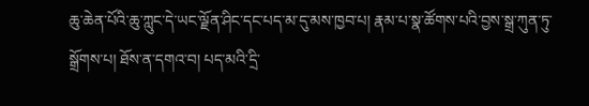ཆུ་ཆེན་པོའི་ཆུ་ཀླུང་དེ་ཡང་ལྗོན་ཤིང་དང་པད་མ་དུ་མས་ཁྱབ་པ། རྣམ་པ་སྣ་ཚོགས་པའི་བྱས་སྒྲ་ཀུན་ཏུ་སྒྲོགས་པ། ཐོས་ན་དགའ་བ། པད་མའི་དྲི་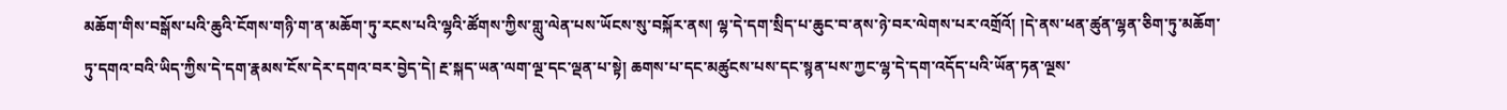མཆོག་གིས་བསྒོས་པའི་ཆུའི་ངོགས་གཉི་ག་ན་མཆོག་ཏུ་རངས་པའི་ལྷའི་ཚོགས་ཀྱིས་གླུ་ལེན་པས་ཡོངས་སུ་བསྐོར་ནས། ལྷ་དེ་དག་སྲིད་པ་ཆུང་བ་ནས་ཉེ་བར་ལེགས་པར་འགྲོའོ། །དེ་ནས་ཕན་ཚུན་ལྷན་ཅིག་ཏུ་མཆོག་ཏུ་དགའ་བའི་ཡིད་ཀྱིས་དེ་དག་རྣམས་ངོས་དེར་དགའ་བར་བྱེད་དེ། རྔ་སྐད་ཡན་ལག་ལྔ་དང་ལྡན་པ་སྟེ། ཆགས་པ་དང་མཚུངས་པས་དང་སྙན་པས་ཀྱང་ལྷ་དེ་དག་འདོད་པའི་ཡོན་ཏན་ལྔས་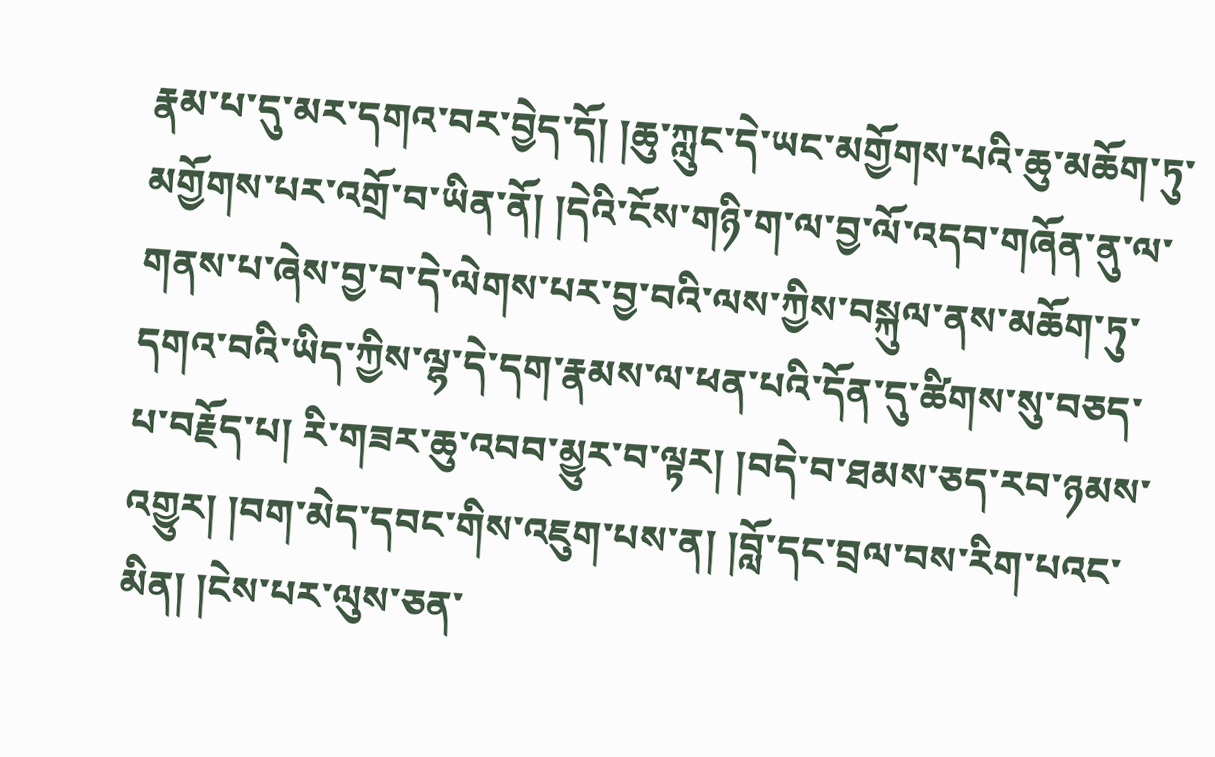རྣམ་པ་དུ་མར་དགའ་བར་བྱེད་དོ། །ཆུ་ཀླུང་དེ་ཡང་མགྱོགས་པའི་ཆུ་མཆོག་ཏུ་མགྱོགས་པར་འགྲོ་བ་ཡིན་ནོ། །དེའི་ངོས་གཉི་ག་ལ་བྱ་ལོ་འདབ་གཞོན་ནུ་ལ་གནས་པ་ཞེས་བྱ་བ་དེ་ལེགས་པར་བྱ་བའི་ལས་ཀྱིས་བསྐུལ་ནས་མཆོག་ཏུ་དགའ་བའི་ཡིད་ཀྱིས་ལྷ་དེ་དག་རྣམས་ལ་ཕན་པའི་དོན་དུ་ཚིགས་སུ་བཅད་པ་བརྗོད་པ། རི་གཟར་ཆུ་འབབ་མྱུར་བ་ལྟར། །བདེ་བ་ཐམས་ཅད་རབ་ཉམས་འགྱུར། །བག་མེད་དབང་གིས་འཇུག་པས་ན། །བློ་དང་བྲལ་བས་རིག་པའང་མིན། །ངེས་པར་ལུས་ཅན་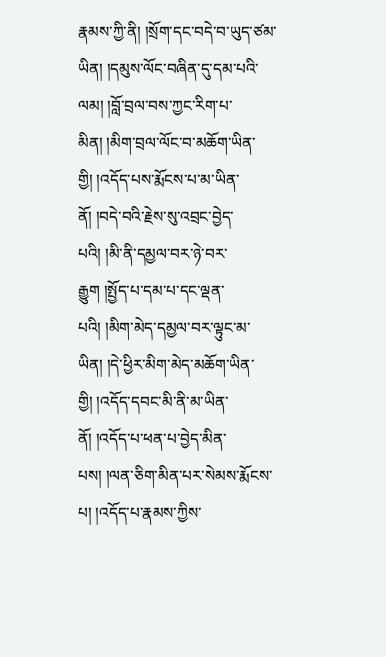རྣམས་ཀྱི་ནི། །སྲོག་དང་བདེ་བ་ཡུད་ཙམ་ཡིན། །དམུས་ལོང་བཞིན་དུ་དམ་པའི་ལམ། །བློ་བྲལ་བས་ཀྱང་རིག་པ་མིན། །མིག་བྲལ་ལོང་བ་མཆོག་ཡིན་གྱི། །འདོད་པས་རྨོངས་པ་མ་ཡིན་ནོ། །བདེ་བའི་རྗེས་སུ་འབྲང་བྱེད་པའི། །མི་ནི་དམྱལ་བར་ཉེ་བར་རྒྱུག །སྤྱོད་པ་དམ་པ་དང་ལྡན་པའི། །མིག་མེད་དམྱལ་བར་ལྟུང་མ་ཡིན། །དེ་ཕྱིར་མིག་མེད་མཆོག་ཡིན་གྱི། །འདོད་དབང་མི་ནི་མ་ཡིན་ནོ། །འདོད་པ་ཕན་པ་བྱེད་མིན་པས། །ལན་ཅིག་མིན་པར་སེམས་རྨོངས་པ། །འདོད་པ་རྣམས་ཀྱིས་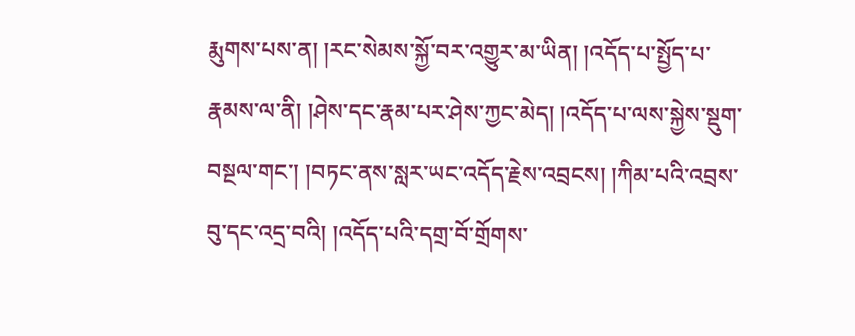རྨུགས་པས་ན། །རང་སེམས་སྐྱོ་བར་འགྱུར་མ་ཡིན། །འདོད་པ་སྤྱོད་པ་རྣམས་ལ་ནི། །ཤེས་དང་རྣམ་པར་ཤེས་ཀྱང་མེད། །འདོད་པ་ལས་སྐྱེས་སྡུག་བསྔལ་གང་། །བཏང་ནས་སླར་ཡང་འདོད་རྗེས་འབྲངས། །ཀིམ་པའི་འབྲས་བུ་དང་འདྲ་བའི། །འདོད་པའི་དགྲ་བོ་གྲོགས་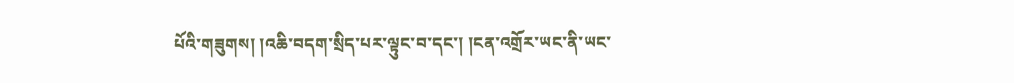པོའི་གཟུགས། །འཆི་བདག་སྲིད་པར་ལྟུང་བ་དང་། །ངན་འགྲོར་ཡང་ནི་ཡང་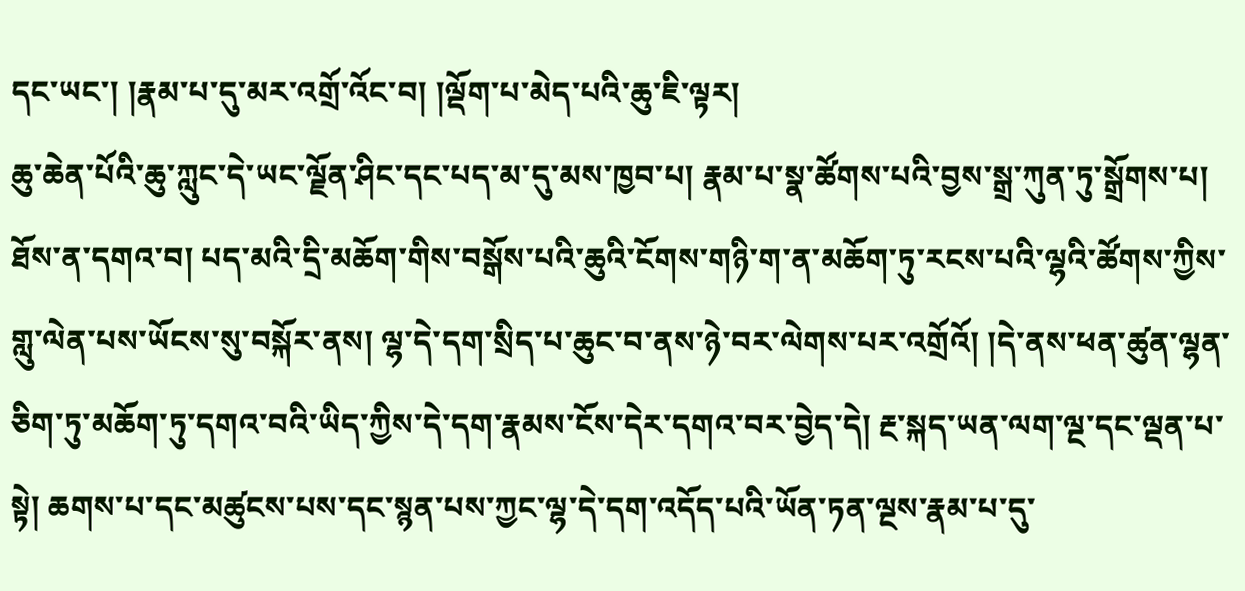དང་ཡང་། །རྣམ་པ་དུ་མར་འགྲོ་འོང་བ། །ལྡོག་པ་མེད་པའི་ཆུ་ཇི་ལྟར།
ཆུ་ཆེན་པོའི་ཆུ་ཀླུང་དེ་ཡང་ལྗོན་ཤིང་དང་པད་མ་དུ་མས་ཁྱབ་པ། རྣམ་པ་སྣ་ཚོགས་པའི་བྱས་སྒྲ་ཀུན་ཏུ་སྒྲོགས་པ། ཐོས་ན་དགའ་བ། པད་མའི་དྲི་མཆོག་གིས་བསྒོས་པའི་ཆུའི་ངོགས་གཉི་ག་ན་མཆོག་ཏུ་རངས་པའི་ལྷའི་ཚོགས་ཀྱིས་གླུ་ལེན་པས་ཡོངས་སུ་བསྐོར་ནས། ལྷ་དེ་དག་སྲིད་པ་ཆུང་བ་ནས་ཉེ་བར་ལེགས་པར་འགྲོའོ། །དེ་ནས་ཕན་ཚུན་ལྷན་ཅིག་ཏུ་མཆོག་ཏུ་དགའ་བའི་ཡིད་ཀྱིས་དེ་དག་རྣམས་ངོས་དེར་དགའ་བར་བྱེད་དེ། རྔ་སྐད་ཡན་ལག་ལྔ་དང་ལྡན་པ་སྟེ། ཆགས་པ་དང་མཚུངས་པས་དང་སྙན་པས་ཀྱང་ལྷ་དེ་དག་འདོད་པའི་ཡོན་ཏན་ལྔས་རྣམ་པ་དུ་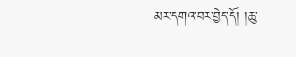མར་དགའ་བར་བྱེད་དོ། །ཆུ་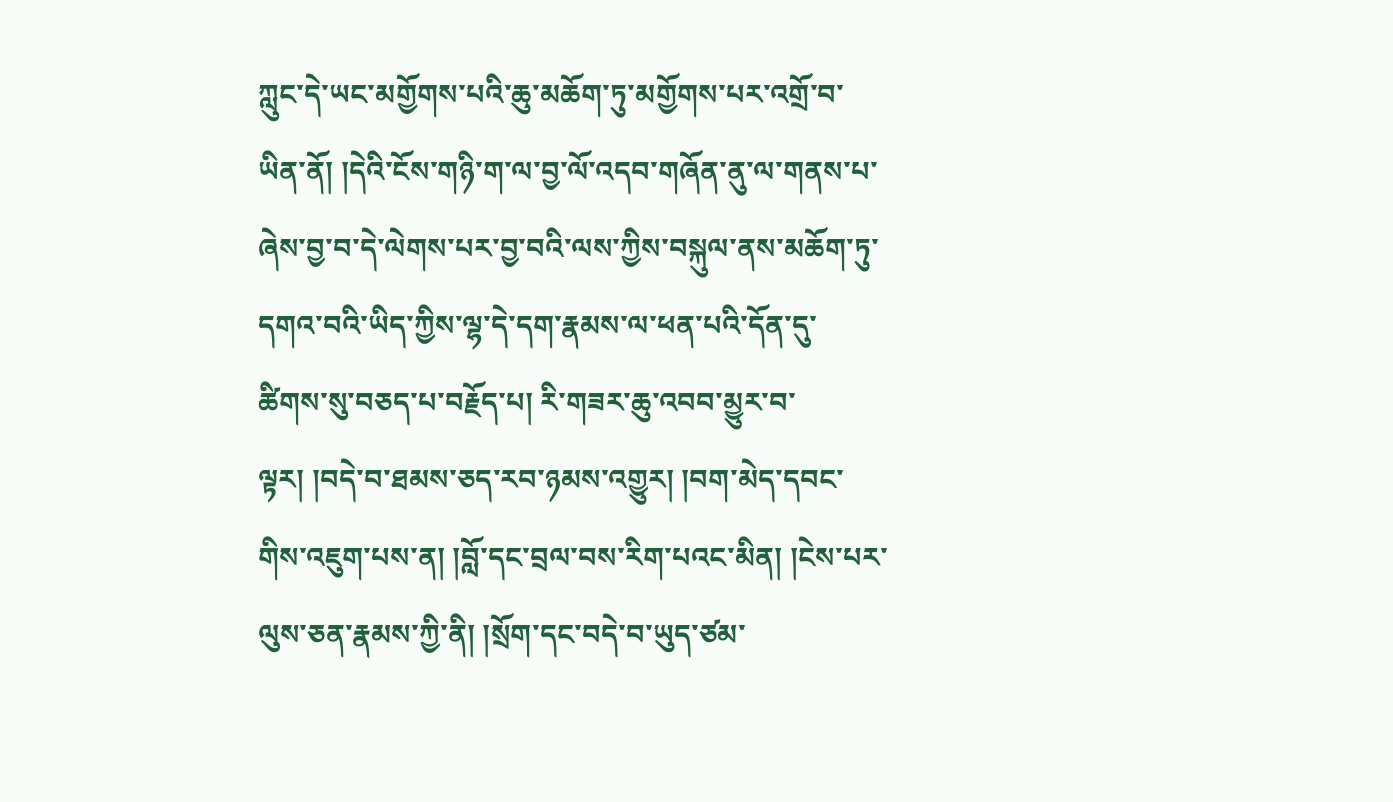ཀླུང་དེ་ཡང་མགྱོགས་པའི་ཆུ་མཆོག་ཏུ་མགྱོགས་པར་འགྲོ་བ་ཡིན་ནོ། །དེའི་ངོས་གཉི་ག་ལ་བྱ་ལོ་འདབ་གཞོན་ནུ་ལ་གནས་པ་ཞེས་བྱ་བ་དེ་ལེགས་པར་བྱ་བའི་ལས་ཀྱིས་བསྐུལ་ནས་མཆོག་ཏུ་དགའ་བའི་ཡིད་ཀྱིས་ལྷ་དེ་དག་རྣམས་ལ་ཕན་པའི་དོན་དུ་ཚིགས་སུ་བཅད་པ་བརྗོད་པ། རི་གཟར་ཆུ་འབབ་མྱུར་བ་ལྟར། །བདེ་བ་ཐམས་ཅད་རབ་ཉམས་འགྱུར། །བག་མེད་དབང་གིས་འཇུག་པས་ན། །བློ་དང་བྲལ་བས་རིག་པའང་མིན། །ངེས་པར་ལུས་ཅན་རྣམས་ཀྱི་ནི། །སྲོག་དང་བདེ་བ་ཡུད་ཙམ་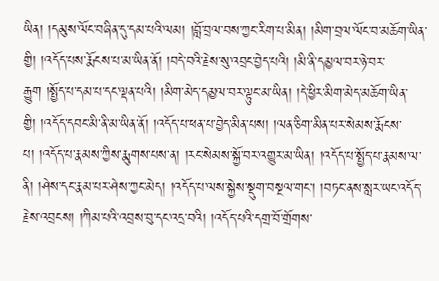ཡིན། །དམུས་ལོང་བཞིན་དུ་དམ་པའི་ལམ། །བློ་བྲལ་བས་ཀྱང་རིག་པ་མིན། །མིག་བྲལ་ལོང་བ་མཆོག་ཡིན་གྱི། །འདོད་པས་རྨོངས་པ་མ་ཡིན་ནོ། །བདེ་བའི་རྗེས་སུ་འབྲང་བྱེད་པའི། །མི་ནི་དམྱལ་བར་ཉེ་བར་རྒྱུག །སྤྱོད་པ་དམ་པ་དང་ལྡན་པའི། །མིག་མེད་དམྱལ་བར་ལྟུང་མ་ཡིན། །དེ་ཕྱིར་མིག་མེད་མཆོག་ཡིན་གྱི། །འདོད་དབང་མི་ནི་མ་ཡིན་ནོ། །འདོད་པ་ཕན་པ་བྱེད་མིན་པས། །ལན་ཅིག་མིན་པར་སེམས་རྨོངས་པ། །འདོད་པ་རྣམས་ཀྱིས་རྨུགས་པས་ན། །རང་སེམས་སྐྱོ་བར་འགྱུར་མ་ཡིན། །འདོད་པ་སྤྱོད་པ་རྣམས་ལ་ནི། །ཤེས་དང་རྣམ་པར་ཤེས་ཀྱང་མེད། །འདོད་པ་ལས་སྐྱེས་སྡུག་བསྔལ་གང་། །བཏང་ནས་སླར་ཡང་འདོད་རྗེས་འབྲངས། །ཀིམ་པའི་འབྲས་བུ་དང་འདྲ་བའི། །འདོད་པའི་དགྲ་བོ་གྲོགས་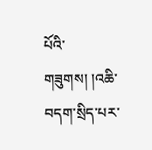པོའི་གཟུགས། །འཆི་བདག་སྲིད་པར་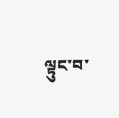ལྟུང་བ་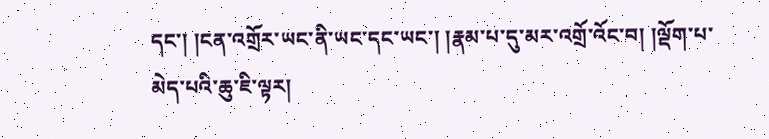དང་། །ངན་འགྲོར་ཡང་ནི་ཡང་དང་ཡང་། །རྣམ་པ་དུ་མར་འགྲོ་འོང་བ། །ལྡོག་པ་མེད་པའི་ཆུ་ཇི་ལྟར།